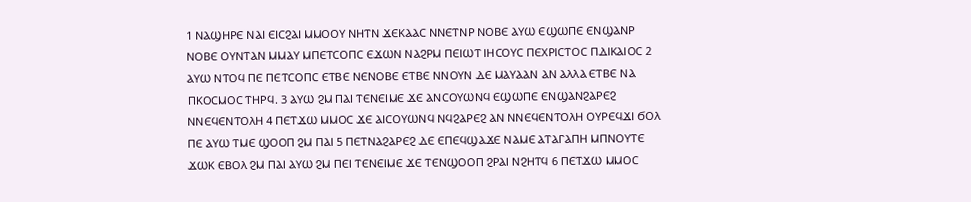1 ⲚⲀϢⲎⲢⲈ ⲚⲀⲒ ⲈⲒⲤϨⲀⲒ ⲘⲘⲞⲞⲨ ⲚⲎⲦⲚ ϪⲈⲔⲀⲀⲤ ⲚⲚⲈⲦⲚⲢ ⲚⲞⲂⲈ ⲀⲨⲰ ⲈϢⲰⲠⲈ ⲈⲚϢⲀⲚⲢ ⲚⲞⲂⲈ ⲞⲨⲚⲦⲀⲚ ⲘⲘⲀⲨ ⲘⲠⲈⲦⲤⲞⲠⲤ ⲈϪⲰⲚ ⲚⲀϨⲢⲘ ⲠⲈⲒⲰⲦ ⲒⲎⲤⲞⲨⲤ ⲠⲈⲬⲢⲒⲤⲦⲞⲤ ⲠⲆⲒⲔⲀⲒⲞⲤ 2 ⲀⲨⲰ ⲚⲦⲞϤ ⲠⲈ ⲠⲈⲦⲤⲞⲠⲤ ⲈⲦⲂⲈ ⲚⲈⲚⲞⲂⲈ ⲈⲦⲂⲈ ⲚⲚⲞⲨⲚ ⲆⲈ ⲘⲀⲨⲀⲀⲚ ⲀⲚ ⲀⲖⲖⲀ ⲈⲦⲂⲈ ⲚⲀ ⲠⲔⲞⲤⲘⲞⲤ ⲦⲎⲢϤ. 3 ⲀⲨⲰ ϨⲘ ⲠⲀⲒ ⲦⲈⲚⲈⲒⲘⲈ ϪⲈ ⲀⲚⲤⲞⲨⲰⲚϤ ⲈϢⲰⲠⲈ ⲈⲚϢⲀⲚϨⲀⲢⲈϨ ⲚⲚⲈϤⲈⲚⲦⲞⲖⲎ 4 ⲠⲈⲦϪⲰ ⲘⲘⲞⲤ ϪⲈ ⲀⲒⲤⲞⲨⲰⲚϤ ⲚϤϨⲀⲢⲈϨ ⲀⲚ ⲚⲚⲈϤⲈⲚⲦⲞⲖⲎ ⲞⲨⲢⲈϤϪⲒ ϬⲞⲖ ⲠⲈ ⲀⲨⲰ ⲦⲘⲈ ϢⲞⲞⲠ ϨⲘ ⲠⲀⲒ 5 ⲠⲈⲦⲚⲀϨⲀⲢⲈϨ ⲆⲈ ⲈⲠⲈϤϢⲀϪⲈ ⲚⲀⲘⲈ ⲀⲦⲀⲄⲀⲠⲎ ⲘⲠⲚⲞⲨⲦⲈ ϪⲰⲔ ⲈⲂⲞⲖ ϨⲘ ⲠⲀⲒ ⲀⲨⲰ ϨⲘ ⲠⲈⲒ ⲦⲈⲚⲈⲒⲘⲈ ϪⲈ ⲦⲈⲚϢⲞⲞⲠ ϨⲢⲀⲒ ⲚϨⲎⲦϤ 6 ⲠⲈⲦϪⲰ ⲘⲘⲞⲤ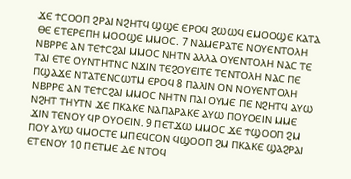ϪⲈ ϮⲤⲞⲞⲠ ϨⲢⲀⲒ ⲚϨⲎⲦϤ ϢϢⲈ ⲈⲢⲞϤ ϨⲰⲰϤ ⲈⲘⲞⲞϢⲈ ⲔⲀⲦⲀ ⲐⲈ ⲈⲦⲈⲢⲈⲠⲎ ⲘⲞⲞϢⲈ ⲘⲘⲞⲤ. 7 ⲚⲀⲘⲈⲢⲀⲦⲈ ⲚⲞⲨⲈⲚⲦⲞⲖⲎ ⲚⲂⲢⲢⲈ ⲀⲚ ⲦⲈϮⲤϨⲀⲒ ⲘⲘⲞⲤ ⲚⲎⲦⲚ ⲀⲖⲖⲀ ⲞⲨⲈⲚⲦⲞⲖⲎ ⲚⲀⲤ ⲦⲈ ⲦⲀⲒ ⲈⲦⲈ ⲞⲨⲚⲦⲎⲦⲚⲤ ⲚϪⲒⲚ ⲦⲈϨⲞⲨⲈⲒⲦⲈ ⲦⲈⲚⲦⲞⲖⲎ ⲚⲀⲤ ⲠⲈ ⲠϢⲀϪⲈ ⲚⲦⲀⲦⲈⲚⲤⲰⲦⲘ ⲈⲢⲞϤ 8 ⲠⲀⲖⲒⲚ ⲞⲚ ⲚⲞⲨⲈⲚⲦⲞⲖⲎ ⲚⲂⲢⲢⲈ ⲀⲚ ⲦⲈϮⲤϨⲀⲒ ⲘⲘⲞⲤ ⲚⲎⲦⲚ ⲠⲀⲒ ⲞⲨⲘⲈ ⲠⲈ ⲚϨⲎⲦϤ ⲀⲨⲰ ⲚϨⲎⲦ ⲦⲎⲨⲦⲚ ϪⲈ ⲠⲔⲀⲔⲈ ⲚⲀⲠⲀⲢⲀⲔⲈ ⲀⲨⲰ ⲠⲞⲨⲞⲈⲒⲚ ⲘⲘⲈ ϪⲒⲚ ⲦⲈⲚⲞⲨ ϤⲢ ⲞⲨⲞⲈⲒⲚ. 9 ⲠⲈⲦϪⲰ ⲘⲘⲞⲤ ϪⲈ ϮϢⲞⲞⲠ ϨⲘ ⲠⲞⲨ ⲀⲨⲰ ϤⲘⲞⲤⲦⲈ ⲘⲠⲈϤⲤⲞⲚ ϤϢⲞⲞⲠ ϨⲘ ⲠⲔⲀⲔⲈ ϢⲀϨⲢⲀⲒ ⲈⲦⲈⲚⲞⲨ 10 ⲠⲈⲦⲘⲈ ⲆⲈ ⲚⲦⲞϤ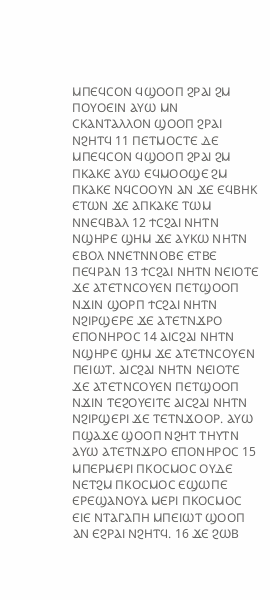ⲘⲠⲈϤⲤⲞⲚ ϤϢⲞⲞⲠ ϨⲢⲀⲒ ϨⲘ ⲠⲞⲨⲞⲈⲒⲚ ⲀⲨⲰ ⲘⲚ ⲤⲔⲀⲚⲦⲀⲖⲖⲞⲚ ϢⲞⲞⲠ ϨⲢⲀⲒ ⲚϨⲎⲦϤ 11 ⲠⲈⲦⲘⲞⲤⲦⲈ ⲆⲈ ⲘⲠⲈϤⲤⲞⲚ ϤϢⲞⲞⲠ ϨⲢⲀⲒ ϨⲘ ⲠⲔⲀⲔⲈ ⲀⲨⲰ ⲈϤⲘⲞⲞϢⲈ ϨⲘ ⲠⲔⲀⲔⲈ ⲚϤⲤⲞⲞⲨⲚ ⲀⲚ ϪⲈ ⲈϤⲂⲎⲔ ⲈⲦⲰⲚ ϪⲈ ⲀⲠⲔⲀⲔⲈ ⲦⲰⲘ ⲚⲚⲈϤⲂⲀⲖ 12 ϮⲤϨⲀⲒ ⲚⲎⲦⲚ ⲚϢⲎⲢⲈ ϢⲎⲘ ϪⲈ ⲀⲨⲔⲰ ⲚⲎⲦⲚ ⲈⲂⲞⲖ ⲚⲚⲈⲦⲚⲚⲞⲂⲈ ⲈⲦⲂⲈ ⲠⲈϤⲢⲀⲚ 13 ϮⲤϨⲀⲒ ⲚⲎⲦⲚ ⲚⲈⲒⲞⲦⲈ ϪⲈ ⲀⲦⲈⲦⲚⲤⲞⲨⲈⲚ ⲠⲈⲦϢⲞⲞⲠ ⲚϪⲒⲚ ϢⲞⲢⲠ ϮⲤϨⲀⲒ ⲚⲎⲦⲚ ⲚϨⲒⲢϢⲈⲢⲈ ϪⲈ ⲀⲦⲈⲦⲚϪⲢⲞ ⲈⲠⲞⲚⲎⲢⲞⲤ 14 ⲀⲒⲤϨⲀⲒ ⲚⲎⲦⲚ ⲚϢⲎⲢⲈ ϢⲎⲘ ϪⲈ ⲀⲦⲈⲦⲚⲤⲞⲨⲈⲚ ⲠⲈⲒⲰⲦ. ⲀⲒⲤϨⲀⲒ ⲚⲎⲦⲚ ⲚⲈⲒⲞⲦⲈ ϪⲈ ⲀⲦⲈⲦⲚⲤⲞⲨⲈⲚ ⲠⲈⲦϢⲞⲞⲠ ⲚϪⲒⲚ ⲦⲈϨⲞⲨⲈⲒⲦⲈ ⲀⲒⲤϨⲀⲒ ⲚⲎⲦⲚ ⲚϨⲒⲢϢⲈⲢⲒ ϪⲈ ⲦⲈⲦⲚϪⲞⲞⲢ. ⲀⲨⲰ ⲠϢⲀϪⲈ ϢⲞⲞⲠ ⲚϨⲎⲦ ⲦⲎⲨⲦⲚ ⲀⲨⲰ ⲀⲦⲈⲦⲚϪⲢⲞ ⲈⲠⲞⲚⲎⲢⲞⲤ 15 ⲘⲠⲈⲢⲘⲈⲢⲒ ⲠⲔⲞⲤⲘⲞⲤ ⲞⲨⲆⲈ ⲚⲈⲦϨⲘ ⲠⲔⲞⲤⲘⲞⲤ ⲈϢⲰⲠⲈ ⲈⲢⲈϢⲀⲚⲞⲨⲀ ⲘⲈⲢⲒ ⲠⲔⲞⲤⲘⲞⲤ ⲈⲒⲈ ⲚⲦⲀⲄⲀⲠⲎ ⲘⲠⲈⲒⲰⲦ ϢⲞⲞⲠ ⲀⲚ ⲈϨⲢⲀⲒ ⲚϨⲎⲦϤ. 16 ϪⲈ ϨⲰⲂ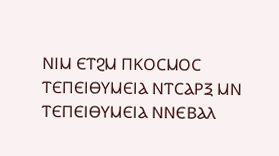ⲚⲒⲘ ⲈⲦϨⲘ ⲠⲔⲞⲤⲘⲞⲤ ⲦⲈⲠⲈⲒⲐⲨⲘⲈⲒⲀ ⲚⲦⲤⲀⲢⲜ ⲘⲚ ⲦⲈⲠⲈⲒⲐⲨⲘⲈⲒⲀ ⲚⲚⲈⲂⲀⲖ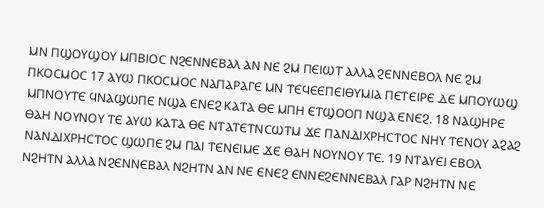ⲘⲚ ⲠϢⲞⲨϢⲞⲨ ⲘⲠⲂⲒⲞⲤ ⲚϨⲈⲚⲚⲈⲂⲀⲖ ⲀⲚ ⲚⲈ ϨⲘ ⲠⲈⲒⲰⲦ ⲀⲖⲖⲀ ϨⲈⲚⲚⲈⲂⲞⲖ ⲚⲈ ϨⲘ ⲠⲔⲞⲤⲘⲞⲤ 17 ⲀⲨⲰ ⲠⲔⲞⲤⲘⲞⲤ ⲚⲀⲠⲀⲢⲀⲄⲈ ⲘⲚ ⲦⲈϤⲈⲈⲠⲈⲒⲐⲨⲘⲒⲀ ⲠⲈⲦⲈⲒⲢⲈ ⲆⲈ ⲘⲠⲞⲨⲰϢ ⲘⲠⲚⲞⲨⲦⲈ ϤⲚⲀϢⲰⲠⲈ ⲚϢⲀ ⲈⲚⲈϨ ⲔⲀⲦⲀ ⲐⲈ ⲘⲠⲎ ⲈⲦϢⲞⲞⲠ ⲚϢⲀ ⲈⲚⲈϨ. 18 ⲚⲀϢⲎⲢⲈ ⲐⲀⲎ ⲚⲞⲨⲚⲞⲨ ⲦⲈ ⲀⲨⲰ ⲔⲀⲦⲀ ⲐⲈ ⲚⲦⲀⲦⲈⲦⲚⲤⲰⲦⲘ ϪⲈ ⲠⲀⲚⲆⲒⲬⲢⲎⲤⲦⲞⲤ ⲚⲎⲨ ⲦⲈⲚⲞⲨ ⲀϨⲀϨ ⲚⲀⲚⲆⲒⲬⲢⲎⲤⲦⲞⲤ ϢⲰⲠⲈ ϨⲘ ⲠⲀⲒ ⲦⲈⲚⲈⲒⲘⲈ ϪⲈ ⲐⲀⲎ ⲚⲞⲨⲚⲞⲨ ⲦⲈ. 19 ⲚⲦⲀⲨⲈⲒ ⲈⲂⲞⲖ ⲚϨⲎⲦⲚ ⲀⲖⲖⲀ ⲚϨⲈⲚⲚⲈⲂⲀⲖ ⲚϨⲎⲦⲚ ⲀⲚ ⲚⲈ ⲈⲚⲈϨ ⲈⲚⲚⲈϨⲈⲚⲚⲈⲂⲀⲖ ⲄⲀⲢ ⲚϨⲎⲦⲚ ⲚⲈ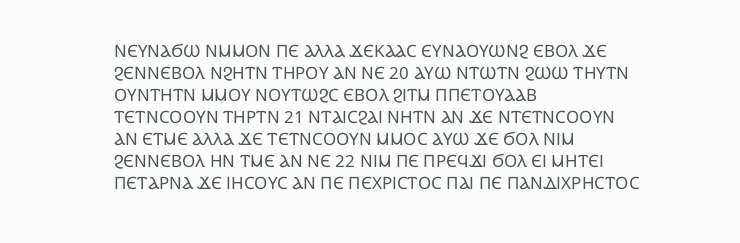ⲚⲈⲨⲚⲀϬⲰ ⲚⲘⲘⲞⲚ ⲠⲈ ⲀⲖⲖⲀ ϪⲈⲔⲀⲀⲤ ⲈⲨⲚⲀⲞⲨⲰⲚϨ ⲈⲂⲞⲖ ϪⲈ ϨⲈⲚⲚⲈⲂⲞⲖ ⲚϨⲎⲦⲚ ⲦⲎⲢⲞⲨ ⲀⲚ ⲚⲈ 20 ⲀⲨⲰ ⲚⲦⲰⲦⲚ ϨⲰⲰ ⲦⲎⲨⲦⲚ ⲞⲨⲚⲦⲎⲦⲚ ⲘⲘⲞⲨ ⲚⲞⲨⲦⲰϨⲤ ⲈⲂⲞⲖ ϨⲒⲦⲘ ⲠⲠⲈⲦⲞⲨⲀⲀⲂ ⲦⲈⲦⲚⲤⲞⲞⲨⲚ ⲦⲎⲢⲦⲚ 21 ⲚⲦⲀⲒⲤϨⲀⲒ ⲚⲎⲦⲚ ⲀⲚ ϪⲈ ⲚⲦⲈⲦⲚⲤⲞⲞⲨⲚ ⲀⲚ ⲈⲦⲘⲈ ⲀⲖⲖⲀ ϪⲈ ⲦⲈⲦⲚⲤⲞⲞⲨⲚ ⲘⲘⲞⲤ ⲀⲨⲰ ϪⲈ ϬⲞⲖ ⲚⲒⲘ ϨⲈⲚⲚⲈⲂⲞⲖ ⲎⲚ ⲦⲘⲈ ⲀⲚ ⲚⲈ 22 ⲚⲒⲘ ⲠⲈ ⲠⲢⲈϤϪⲒ ϬⲞⲖ ⲈⲒ ⲘⲎⲦⲈⲒ ⲠⲈⲦⲀⲢⲚⲀ ϪⲈ ⲒⲎⲤⲞⲨⲤ ⲀⲚ ⲠⲈ ⲠⲈⲬⲢⲒⲤⲦⲞⲤ ⲠⲀⲒ ⲠⲈ ⲠⲀⲚⲆⲒⲬⲢⲎⲤⲦⲞⲤ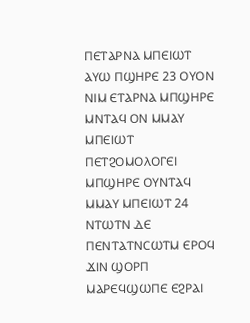ⲠⲈⲦⲀⲢⲚⲀ ⲘⲠⲈⲒⲰⲦ ⲀⲨⲰ ⲠϢⲎⲢⲈ 23 ⲞⲨⲞⲚ ⲚⲒⲘ ⲈⲦⲀⲢⲚⲀ ⲘⲠϢⲎⲢⲈ ⲘⲚⲦⲀϤ ⲞⲚ ⲘⲘⲀⲨ ⲘⲠⲈⲒⲰⲦ ⲠⲈⲦϨⲞⲘⲞⲖⲞⲄⲈⲒ ⲘⲠϢⲎⲢⲈ ⲞⲨⲚⲦⲀϤ ⲘⲘⲀⲨ ⲘⲠⲈⲒⲰⲦ 24 ⲚⲦⲰⲦⲚ ⲆⲈ ⲠⲈⲚⲦⲀⲦⲚⲤⲰⲦⲘ ⲈⲢⲞϤ ϪⲒⲚ ϢⲞⲢⲠ ⲘⲀⲢⲈϤϢⲰⲠⲈ ⲈϨⲢⲀⲒ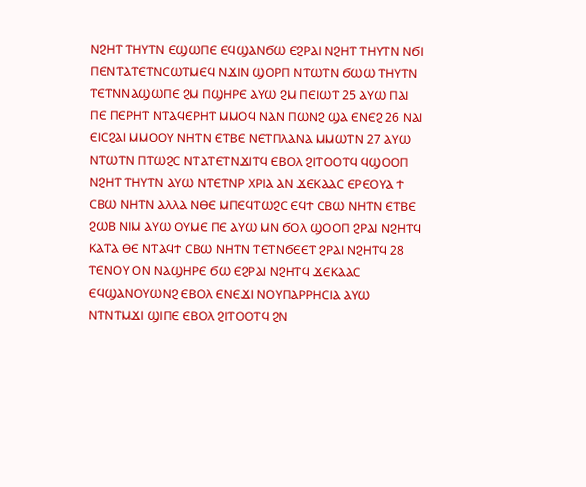ⲚϨⲎⲦ ⲦⲎⲨⲦⲚ ⲈϢⲰⲠⲈ ⲈϤϢⲀⲚϬⲰ ⲈϨⲢⲀⲒ ⲚϨⲎⲦ ⲦⲎⲨⲦⲚ ⲚϬⲒ ⲠⲈⲚⲦⲀⲦⲈⲦⲚⲤⲰⲦⲘⲈϤ ⲚϪⲒⲚ ϢⲞⲢⲠ ⲚⲦⲰⲦⲚ ϬⲰⲰ ⲦⲎⲨⲦⲚ ⲦⲈⲦⲚⲚⲀϢⲰⲠⲈ ϨⲘ ⲠϢⲎⲢⲈ ⲀⲨⲰ ϨⲘ ⲠⲈⲒⲰⲦ 25 ⲀⲨⲰ ⲠⲀⲒ ⲠⲈ ⲠⲈⲢⲎⲦ ⲚⲦⲀϤⲈⲢⲎⲦ ⲘⲘⲞϤ ⲚⲀⲚ ⲠⲰⲚϨ ϢⲀ ⲈⲚⲈϨ 26 ⲚⲀⲒ ⲈⲒⲤϨⲀⲒ ⲘⲘⲞⲞⲨ ⲚⲎⲦⲚ ⲈⲦⲂⲈ ⲚⲈⲦⲠⲖⲀⲚⲀ ⲘⲘⲰⲦⲚ 27 ⲀⲨⲰ ⲚⲦⲰⲦⲚ ⲠⲦⲰϨⲤ ⲚⲦⲀⲦⲈⲦⲚϪⲒⲦϤ ⲈⲂⲞⲖ ϨⲒⲦⲞⲞⲦϤ ϤϢⲞⲞⲠ ⲚϨⲎⲦ ⲦⲎⲨⲦⲚ ⲀⲨⲰ ⲚⲦⲈⲦⲚⲢ ⲬⲢⲒⲀ ⲀⲚ ϪⲈⲔⲀⲀⲤ ⲈⲢⲈⲞⲨⲀ Ϯ ⲤⲂⲰ ⲚⲎⲦⲚ ⲀⲖⲖⲀ ⲚⲐⲈ ⲘⲠⲈϤⲦⲰϨⲤ ⲈϤϮ ⲤⲂⲰ ⲚⲎⲦⲚ ⲈⲦⲂⲈ ϨⲰⲂ ⲚⲒⲘ ⲀⲨⲰ ⲞⲨⲘⲈ ⲠⲈ ⲀⲨⲰ ⲘⲚ ϬⲞⲖ ϢⲞⲞⲠ ϨⲢⲀⲒ ⲚϨⲎⲦϤ ⲔⲀⲦⲀ ⲐⲈ ⲚⲦⲀϤϮ ⲤⲂⲰ ⲚⲎⲦⲚ ⲦⲈⲦⲚϬⲈⲈⲦ ϨⲢⲀⲒ ⲚϨⲎⲦϤ 28 ⲦⲈⲚⲞⲨ ⲞⲚ ⲚⲀϢⲎⲢⲈ ϬⲰ ⲈϨⲢⲀⲒ ⲚϨⲎⲦϤ ϪⲈⲔⲀⲀⲤ ⲈϤϢⲀⲚⲞⲨⲰⲚϨ ⲈⲂⲞⲖ ⲈⲚⲈϪⲒ ⲚⲞⲨⲠⲀⲢⲢⲎⲤⲒⲀ ⲀⲨⲰ ⲚⲦⲚⲦⲘϪⲒ ϢⲒⲠⲈ ⲈⲂⲞⲖ ϨⲒⲦⲞⲞⲦϤ ϨⲚ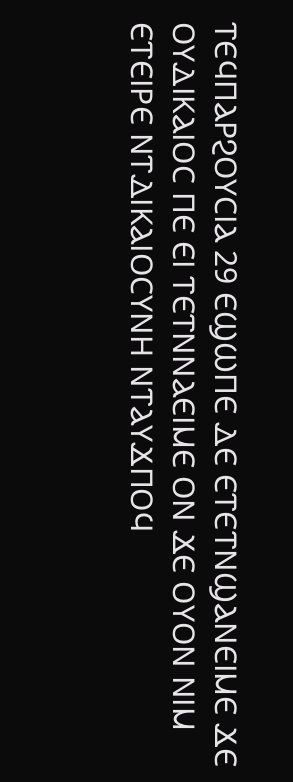ⲦⲈϤⲠⲀⲢϨⲞⲨⲤⲒⲀ 29 ⲈϢⲰⲠⲈ ⲆⲈ ⲈⲦⲈⲦⲚϢⲀⲚⲈⲒⲘⲈ ϪⲈ ⲞⲨⲆⲒⲔⲀⲒⲞⲤ ⲠⲈ ⲈⲒ ⲦⲈⲦⲚⲚⲀⲈⲒⲘⲈ ⲞⲚ ϪⲈ ⲞⲨⲞⲚ ⲚⲒⲘ ⲈⲦⲈⲒⲢⲈ ⲚⲦⲆⲒⲔⲀⲒⲞⲤⲨⲚⲎ ⲚⲦⲀⲨϪⲠⲞϤ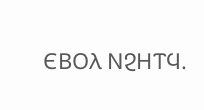ⲈⲂⲞⲖ ⲚϨⲎⲦϤ.